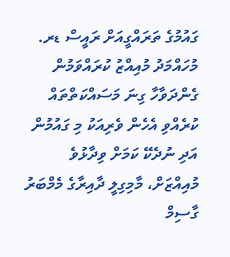ގައުމުގެ ތަރައްގީއަށް ރައީސް ޑރ. މުހައްމަދު މުއިއްޒު ކުރައްވަމުން ގެންދަވާހާ ގިނަ މަސައްކަތްތައް ކުރެއްވި އެހެން ވެރިއަކު މި ގައުމުން އަދި ނުދެކޭ ކަމަށް ވިދާޅުވެ މުއިއްޒަށް، މާމިގިލީ ދާއިރާގެ މެމްބަރު ގާސިމް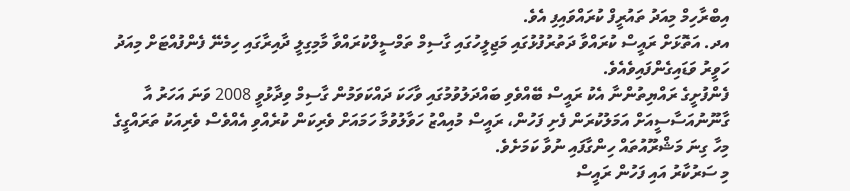އިބްރާހިމް މިއަދު ތައުރީފް ކުރައްވައިފި އެވެ.
އދ. އަތޮޅަށް ރައީސް ކުރައްވާ ދަތުރުފުޅުގައި މަޖިލީހުގައި ގާސިމް ތަމްސީލްކުރައްވާ މާމިގިލީ ދާއިރާގައި ހިމެނޭ ފެންފުއްޓަށް މިއަދު ހަވީރު ވަޑައިގެންފައިވެއެވެ.
ފެންފުށީގެ ރައްޔިތުންނާ އެކު ރައީސް ބޭއްވެވި ބައްދަލުވުމުގައި ވާހަކަ ދައްކަވަމުން ގާސިމް ވިދާޅުވީ 2008 ވަނަ އަހަރު އާ ގާނޫނުއަސާސީއަށް އަމަލުކުރަން ފެށި ފަހުން، ރައީސް މުއިއްޒު ހަވާލުވުމާ ހަމައަށް ވެރިކަން ކުރެއްވި އެއްވެސް ވެރިއަކު ތަރައްގީގެ މިހާ ގިނަ މަޝްރޫއުތައް ހިންގާފައި ނުވާ ކަމަށެވެ.
މި ސަރުކާރު އައި ފަހުން ރައީސް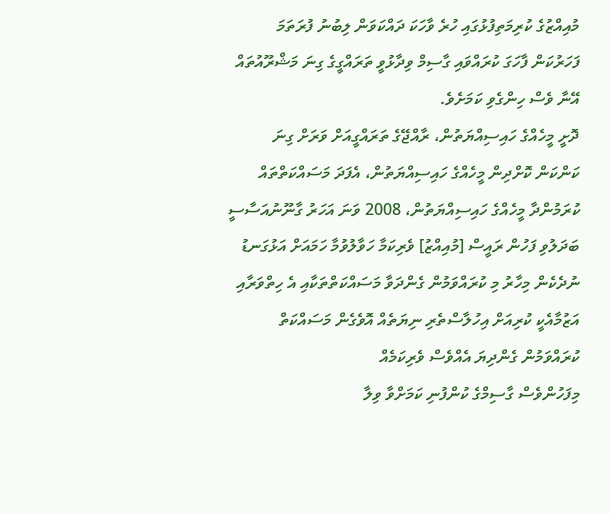މުއިއްޒުގެ ކުރިމަތިފުޅުގައި ހުރެ ވާހަކަ ދައްކަވަން ލިބުނު ފުރަތަމަ ފަހަރުކަން ފާހަގަ ކުރައްވައި ގާސިމް ވިދާޅުވީ ތަރައްގީގެ ގިނަ މަޝްރޫއުތައް އޭނާ ވެސް ހިންގެވި ކަމަށެވެ.
ދޮށީ މީހެއްގެ ހައިސިއްޔަތުން، ރާއްޖޭގެ ތަރައްގީއަށް ވަރަށް ގިނަ ކަންކަން ކޮށްދިން މީހެއްގެ ހައިސިއްޔަތުން، އެފަދަ މަސައްކަތްތައް ކުރަމުންދާ މީހެއްގެ ހައިސިއްޔަތުން، 2008 ވަނަ އަހަރު ގާނޫނުއަސާސީ ބަދަލުވި ފަހުން ރައީސް [މުއިއްޒު] ވެރިކަމާ ހަވާލުވުމާ ހަމައަށް އަޅުގަނޑު ނުދެކެން މިހާރު މި ކުރައްވަމުން ގެންދަވާ މަސައްކަތްތަކާއި އެ ހިތްވަރާއި އަޒުމާއެކީ ކުރިއަށް އިހުލާސްތެރި ނިޔަތެއް އޮވެގެން މަސައްކަތް ކުރައްވަމުން ގެންދިޔަ އެއްވެސް ވެރިކަމެއް
މިފަހުންވެސް ގާސިމްގެ ކުންފުނި ކަމަށްވާ ވިލާ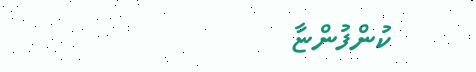ކުންފުންޏާ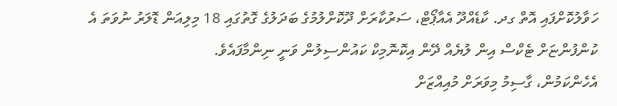ހަވާލުކޮށްފައި އޮތް ގދ. ކާޑެއްދޫ އެއާޕޯޓް، ސަރުކާރަށް ދޫކޮށްލުމުގެ ބަދަލުގެ ގޮތުގައި 18 މިލިއަން ޑޮލަރު ނުވަތަ އެ ކުންފުންޏަށް ޓެކްސް އިން ލުޔެއް ދޭން އިކޮނޮމިކް ކައުންސިލުން ވަނީ ނިންމާފައެވެ.
އެހެންކަމުން، ގާސިމު މިވަރަށް މުއިއްޒަށް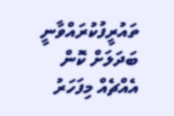ތައުރީފުކުރައްވާނީ ބަދަލަށް ކޮން އެއްޗެއް މިފަހަރު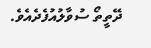ދޭތީތޯ ސުވާލުއުފެދެއެވެ.